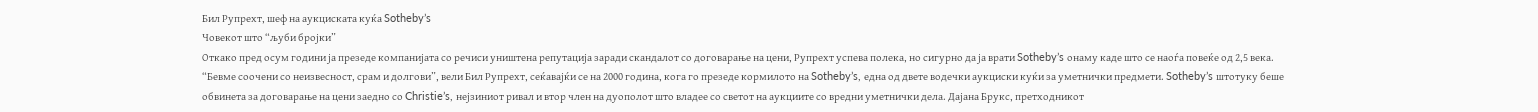Бил Рупрехт, шеф на аукциската куќа Sotheby’s
Човекот што “љуби бројки”
Откако пред осум години ја презеде компанијата со речиси уништена репутација заради скандалот со договарање на цени, Рупрехт успева полека, но сигурно да ја врати Sotheby’s онаму каде што се наоѓа повеќе од 2,5 века.
“Бевме соочени со неизвесност, срам и долгови”, вели Бил Рупрехт, сеќавајќи се на 2000 година, кога го презеде кормилото на Sotheby’s, една од двете водечки аукциски куќи за уметнички предмети. Sotheby’s штотуку беше обвинета за договарање на цени заедно со Christie’s, нејзиниот ривал и втор член на дуополот што владее со светот на аукциите со вредни уметнички дела. Дајана Брукс, претходникот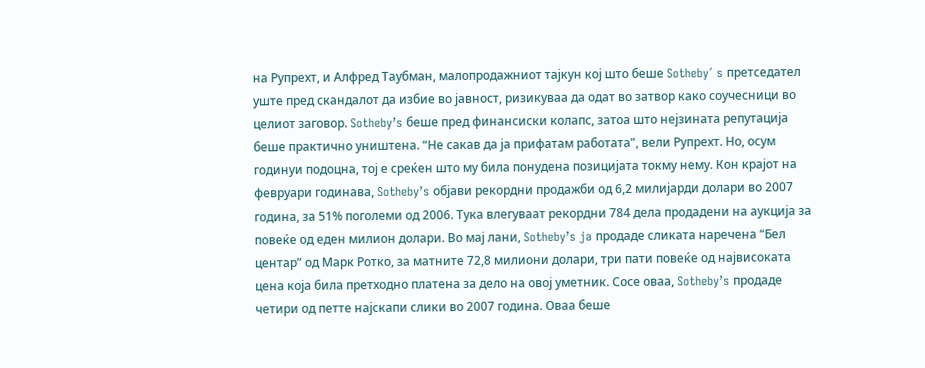на Рупрехт, и Алфред Таубман, малопродажниот тајкун кој што беше Sotheby´ s претседател уште пред скандалот да избие во јавност, ризикуваа да одат во затвор како соучесници во целиот заговор. Sotheby’s беше пред финансиски колапс, затоа што нејзината репутација беше практично уништена. “Не сакав да ја прифатам работата”, вели Рупрехт. Но, осум годинуи подоцна, тој е среќен што му била понудена позицијата токму нему. Кон крајот на февруари годинава, Sotheby’s објави рекордни продажби од 6,2 милијарди долари во 2007 година, за 51% поголеми од 2006. Тука влегуваат рекордни 784 дела продадени на аукција за повеќе од еден милион долари. Во мај лани, Sotheby’s ja продаде сликата наречена “Бел центар” од Марк Ротко, за матните 72,8 милиони долари, три пати повеќе од највисоката цена која била претходно платена за дело на овој уметник. Сосе оваа, Sotheby’s продаде четири од петте најскапи слики во 2007 година. Оваа беше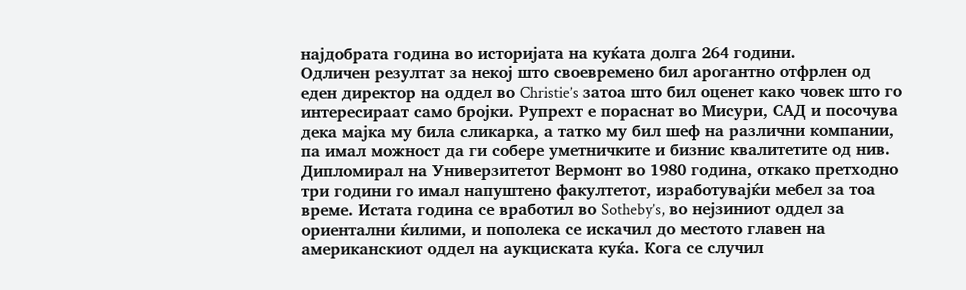најдобрата година во историјата на куќата долга 264 години.
Одличен резултат за некој што своевремено бил арогантно отфрлен од еден директор на оддел во Christie’s затоа што бил оценет како човек што го интересираат само бројки. Рупрехт е пораснат во Мисури, САД и посочува дека мајка му била сликарка, а татко му бил шеф на различни компании, па имал можност да ги собере уметничките и бизнис квалитетите од нив. Дипломирал на Универзитетот Вермонт во 1980 година, откако претходно три години го имал напуштено факултетот, изработувајќи мебел за тоа време. Истата година се вработил во Sotheby’s, во нејзиниот оддел за ориентални ќилими, и пополека се искачил до местото главен на американскиот оддел на аукциската куќа. Кога се случил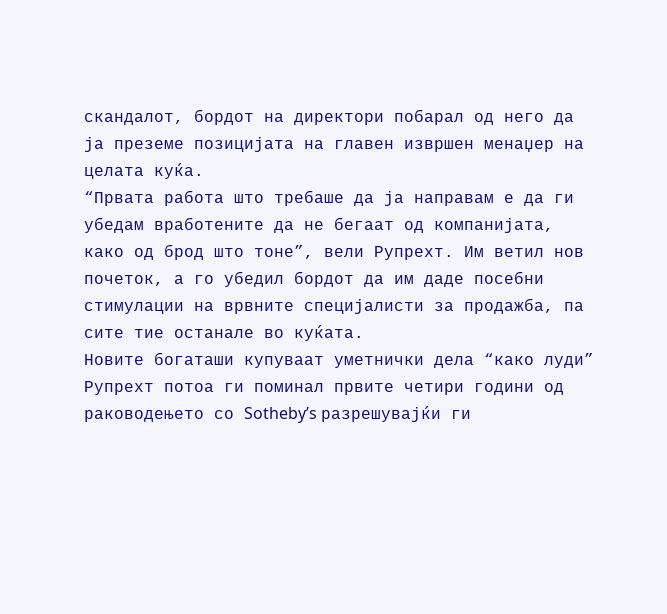скандалот, бордот на директори побарал од него да ја преземе позицијата на главен извршен менаџер на целата куќа.
“Првата работа што требаше да ја направам е да ги убедам вработените да не бегаат од компанијата, како од брод што тоне”, вели Рупрехт. Им ветил нов почеток, а го убедил бордот да им даде посебни стимулации на врвните специјалисти за продажба, па сите тие останале во куќата.
Новите богаташи купуваат уметнички дела “како луди”
Рупрехт потоа ги поминал првите четири години од раководењето со Sotheby’s разрешувајќи ги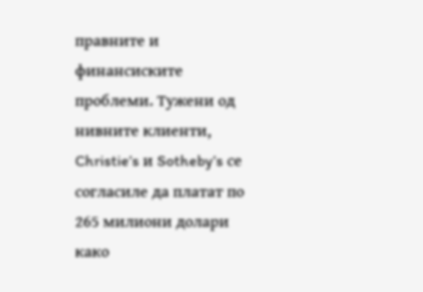правните и финансиските проблеми. Тужени од нивните клиенти, Christie’s и Sotheby’s се согласиле да платат по 265 милиони долари како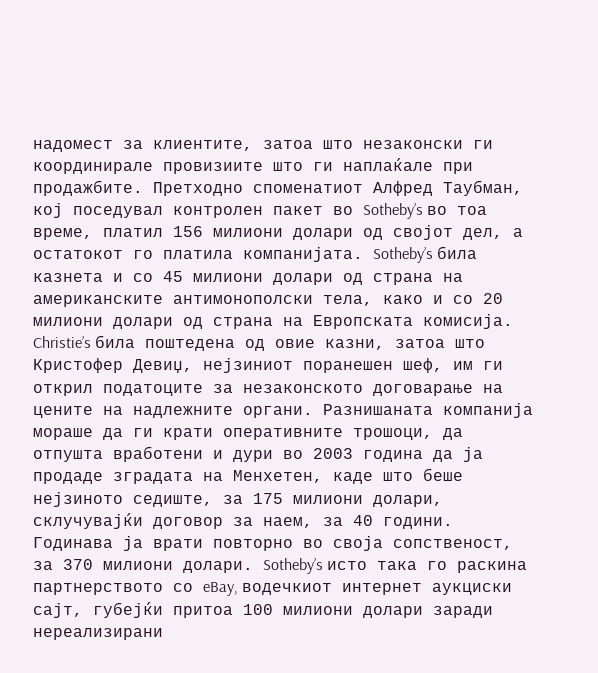надомест за клиентите, затоа што незаконски ги координирале провизиите што ги наплаќале при продажбите. Претходно споменатиот Алфред Таубман, кој поседувал контролен пакет во Sotheby’s во тоа време, платил 156 милиони долари од својот дел, а остатокот го платила компанијата. Sotheby’s била казнета и со 45 милиони долари од страна на американските антимонополски тела, како и со 20 милиони долари од страна на Европската комисија. Christie’s била поштедена од овие казни, затоа што Кристофер Девиџ, нејзиниот поранешен шеф, им ги открил податоците за незаконското договарање на цените на надлежните органи. Разнишаната компанија мораше да ги крати оперативните трошоци, да отпушта вработени и дури во 2003 година да ја продаде зградата на Менхетен, каде што беше нејзиното седиште, за 175 милиони долари, склучувајќи договор за наем, за 40 години. Годинава ја врати повторно во своја сопственост, за 370 милиони долари. Sotheby’s исто така го раскина партнерството со eBay, водечкиот интернет аукциски сајт, губејќи притоа 100 милиони долари заради нереализирани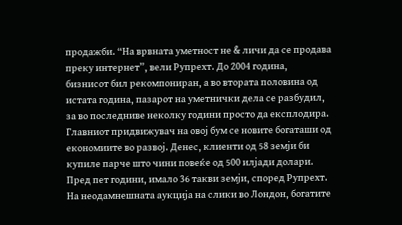продажби. “На врвната уметност не & личи да се продава преку интернет”, вели Рупрехт. До 2004 година, бизнисот бил рекомпониран, а во втората половина од истата година, пазарот на уметнички дела се разбудил, за во последниве неколку години просто да експлодира. Главниот придвижувач на овој бум се новите богаташи од економиите во развој. Денес, клиенти од 58 земји би купиле парче што чини повеќе од 500 илјади долари. Пред пет години, имало 36 такви земји, според Рупрехт. На неодамнешната аукција на слики во Лондон, богатите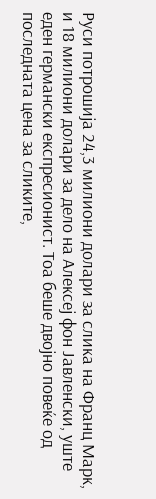Руси потрошија 24,3 милиони долари за слика на Франц Марк, и 18 милиони долари за дело на Алексеј фон Јавленски, уште еден германски експресионист. Тоа беше двојно повеќе од последната цена за сликите,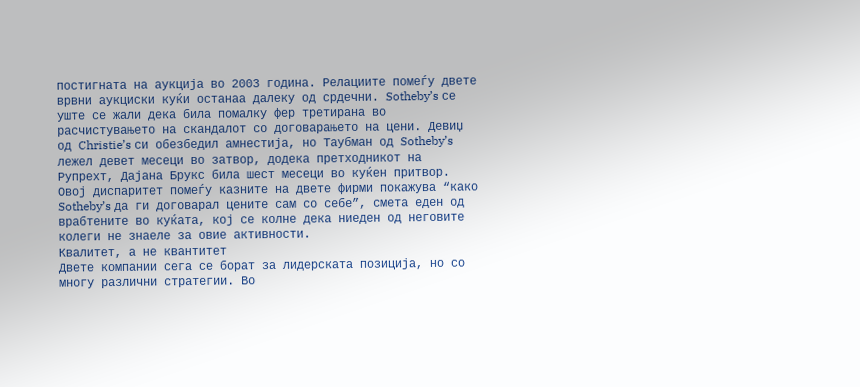постигната на аукција во 2003 година. Релациите помеѓу двете врвни аукциски куќи останаа далеку од срдечни. Sotheby’s се уште се жали дека била помалку фер третирана во расчистувањето на скандалот со договарањето на цени. Девиџ од Christie’s си обезбедил амнестија, но Таубман од Sotheby’s лежел девет месеци во затвор, додека претходникот на Рупрехт, Дајана Брукс била шест месеци во куќен притвор. Овој диспаритет помеѓу казните на двете фирми покажува “како Sotheby’s да ги договарал цените сам со себе”, смета еден од врабтените во куќата, кој се колне дека ниеден од неговите колеги не знаеле за овие активности.
Квалитет, а не квантитет
Двете компании сега се борат за лидерската позиција, но со многу различни стратегии. Во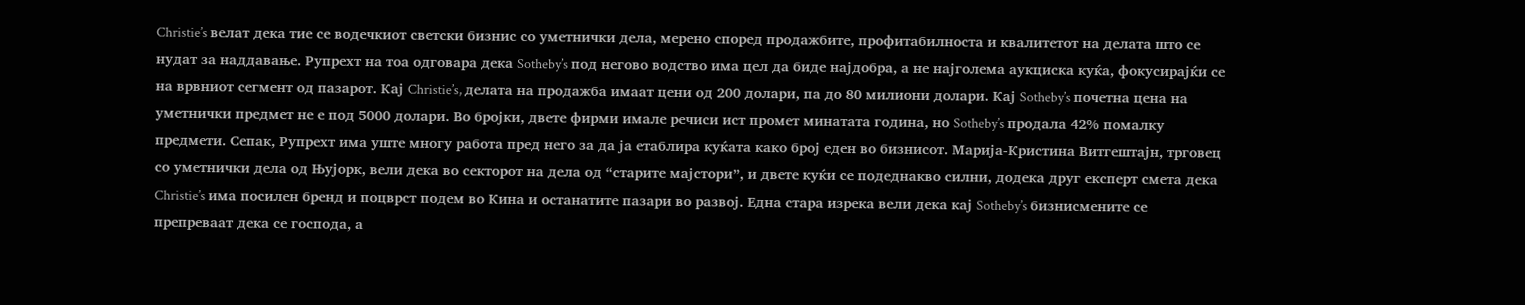Christie’s велат дека тие се водечкиот светски бизнис со уметнички дела, мерено според продажбите, профитабилноста и квалитетот на делата што се нудат за наддавање. Рупрехт на тоа одговара дека Sotheby’s под негово водство има цел да биде најдобра, а не најголема аукциска куќа, фокусирајќи се на врвниот сегмент од пазарот. Кај Christie’s, делата на продажба имаат цени од 200 долари, па до 80 милиони долари. Кај Sotheby’s почетна цена на уметнички предмет не е под 5000 долари. Во бројки, двете фирми имале речиси ист промет минатата година, но Sotheby’s продала 42% помалку предмети. Сепак, Рупрехт има уште многу работа пред него за да ја етаблира куќата како број еден во бизнисот. Марија-Кристина Витгештајн, трговец со уметнички дела од Њујорк, вели дека во секторот на дела од “старите мајстори”, и двете куќи се подеднакво силни, додека друг експерт смета дека Christie’s има посилен бренд и поцврст подем во Кина и останатите пазари во развој. Една стара изрека вели дека кај Sotheby’s бизнисмените се препреваат дека се господа, а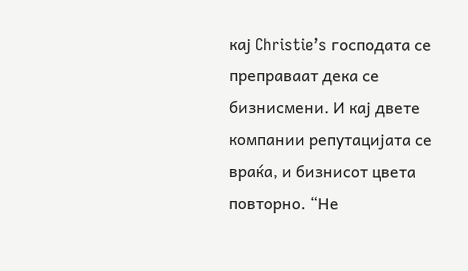кај Christie’s господата се преправаат дека се бизнисмени. И кај двете компании репутацијата се враќа, и бизнисот цвета повторно. “Не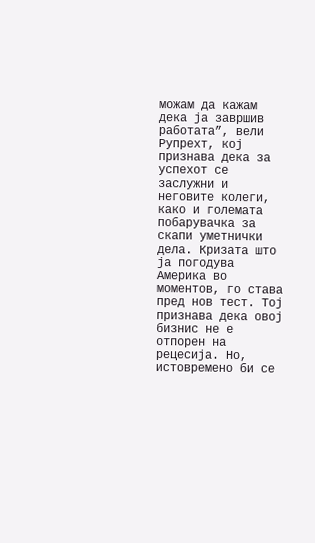можам да кажам дека ја завршив работата”, вели Рупрехт, кој признава дека за успехот се заслужни и неговите колеги, како и големата побарувачка за скапи уметнички дела. Кризата што ја погодува Америка во моментов, го става пред нов тест. Тој признава дека овој бизнис не е отпорен на рецесија. Но, истовремено би се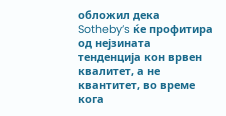обложил дека Sotheby’s ќе профитира од нејзината тенденција кон врвен квалитет, а не квантитет, во време кога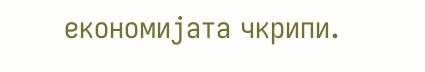економијата чкрипи.